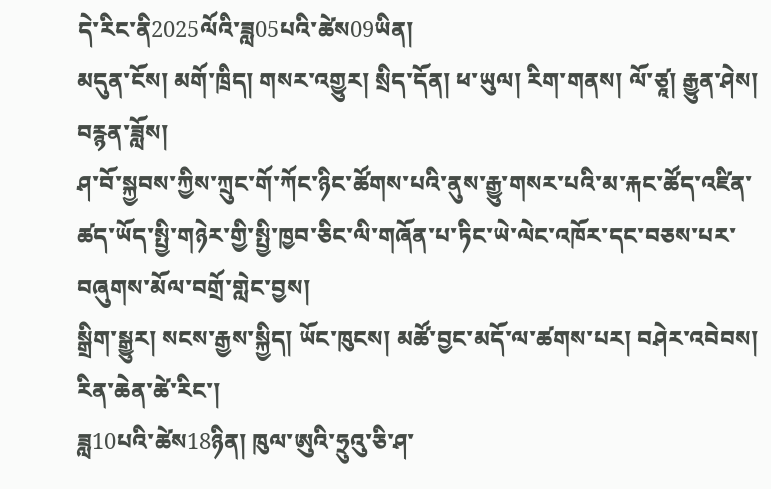དེ་རིང་ནི2025ལོའི་ཟླ05པའི་ཚེས09ཡིན།
མདུན་ངོས། མགོ་ཁྲིད། གསར་འགྱུར། སྲིད་དོན། ཕ་ཡུལ། རིག་གནས། ལོ་ཙཱ། རྒྱུན་ཤེས། བརྙན་ཟློས།
ཤ་བོ་སྐྱབས་ཀྱིས་ཀྲུང་གོ་ཀོང་ཉིང་ཚོགས་པའི་ནུས་རྒྱུ་གསར་པའི་མ་རྐང་ཚོད་འཛིན་ཚད་ཡོད་སྤྱི་གཉེར་གྱི་སྤྱི་ཁྱབ་ཅིང་ལི་གཞོན་པ་ཏིང་ཡེ་ལེང་འཁོར་དང་བཅས་པར་བཞུགས་མོལ་བགྲོ་གླེང་བྱས།
སྒྲིག་སྒྱུར། སངས་རྒྱས་སྐྱིད། ཡོང་ཁུངས། མཚོ་བྱང་མདོ་ལ་ཚགས་པར། བཤེར་འབེབས། རིན་ཆེན་ཚེ་རིང་།
ཟླ10པའི་ཚེས18ཉིན། ཁུལ་ཨུའི་ཧྲུའུ་ཅི་ཤ་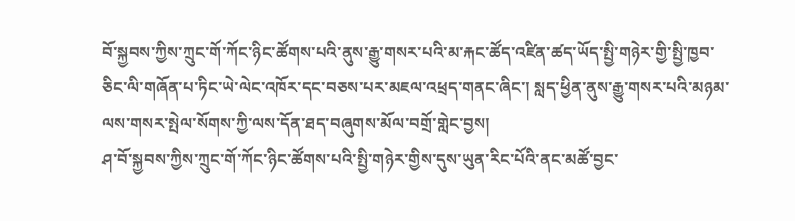བོ་སྐྱབས་ཀྱིས་ཀྲུང་གོ་ཀོང་ཉིང་ཚོགས་པའི་ནུས་རྒྱུ་གསར་པའི་མ་རྐང་ཚོད་འཛིན་ཚད་ཡོད་སྤྱི་གཉེར་གྱི་སྤྱི་ཁྱབ་ཅིང་ལི་གཞོན་པ་ཏིང་ཡེ་ལེང་འཁོར་དང་བཅས་པར་མཇལ་འཕྲད་གནང་ཞིང་། སླད་ཕྱིན་ནུས་རྒྱུ་གསར་པའི་མཉམ་ལས་གསར་སྤེལ་སོགས་ཀྱི་ལས་དོན་ཐད་བཞུགས་མོལ་བགྲོ་གླེང་བྱས།
ཤ་བོ་སྐྱབས་ཀྱིས་ཀྲུང་གོ་ཀོང་ཉིང་ཚོགས་པའི་སྤྱི་གཉེར་གྱིས་དུས་ཡུན་རིང་པོའི་ནང་མཚོ་བྱང་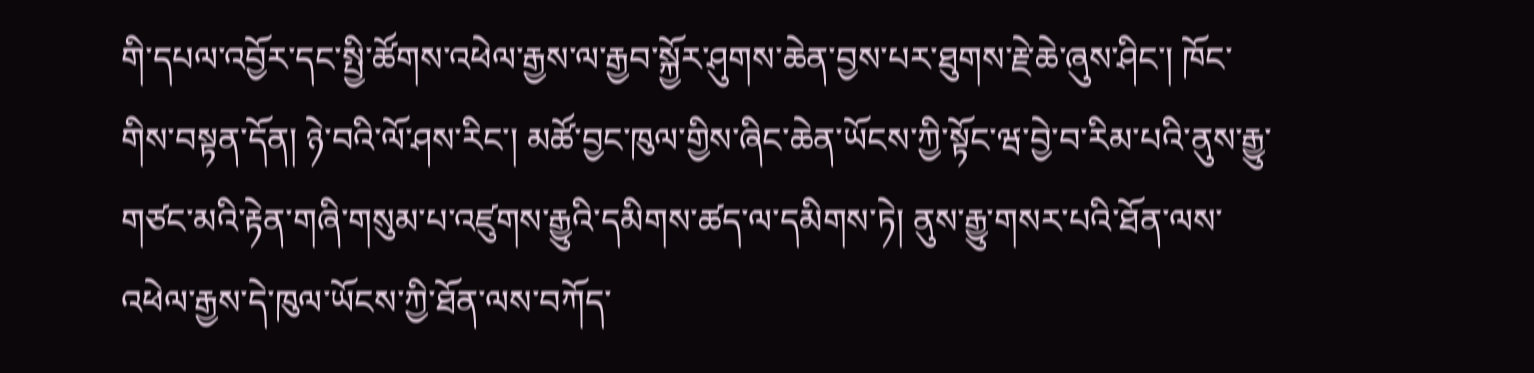གི་དཔལ་འབྱོར་དང་སྤྱི་ཚོགས་འཕེལ་རྒྱས་ལ་རྒྱབ་སྐྱོར་ཤུགས་ཆེན་བྱས་པར་ཐུགས་རྗེ་ཆེ་ཞུས་ཤིང་། ཁོང་གིས་བསྟན་དོན། ཉེ་བའི་ལོ་ཤས་རིང་། མཚོ་བྱང་ཁུལ་གྱིས་ཞིང་ཆེན་ཡོངས་ཀྱི་སྟོང་ཝ་བྱེ་བ་རིམ་པའི་ནུས་རྒྱུ་གཙང་མའི་རྟེན་གཞི་གསུམ་པ་འཛུགས་རྒྱུའི་དམིགས་ཚད་ལ་དམིགས་ཏེ། ནུས་རྒྱུ་གསར་པའི་ཐོན་ལས་འཕེལ་རྒྱས་དེ་ཁུལ་ཡོངས་ཀྱི་ཐོན་ལས་བཀོད་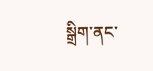སྒྲིག་ནང་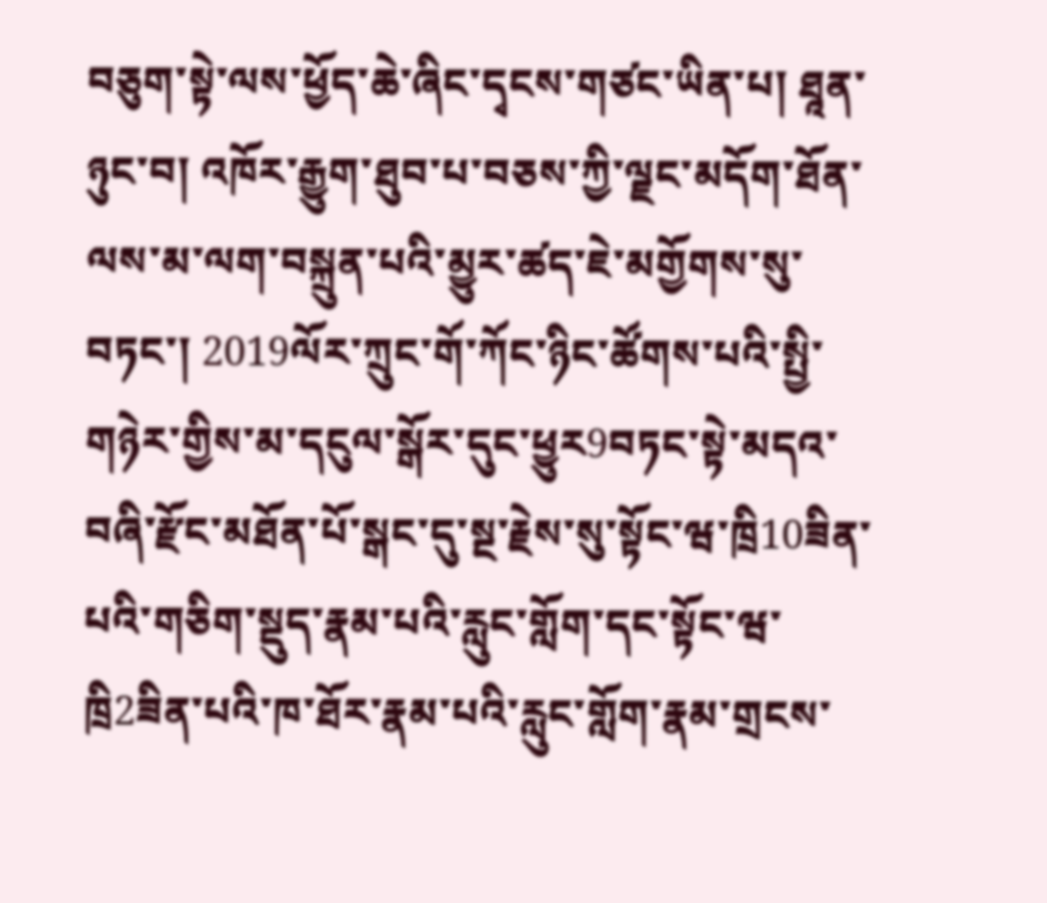བཅུག་སྟེ་ལས་ཕྱོད་ཆེ་ཞིང་དྭངས་གཙང་ཡིན་པ། ཐཱན་ཉུང་བ། འཁོར་རྒྱུག་ཐུབ་པ་བཅས་ཀྱི་ལྗང་མདོག་ཐོན་ལས་མ་ལག་བསྐྲུན་པའི་མྱུར་ཚད་ཇེ་མགྱོགས་སུ་བཏང་། 2019ལོར་ཀྲུང་གོ་ཀོང་ཉིང་ཚོགས་པའི་སྤྱི་གཉེར་གྱིས་མ་དངུལ་སྒོར་དུང་ཕྱུར9བཏང་སྟེ་མདའ་བཞི་རྫོང་མཐོན་པོ་སྒང་དུ་སྔ་རྗེས་སུ་སྟོང་ཝ་ཁྲི10ཟིན་པའི་གཅིག་སྡུད་རྣམ་པའི་རླུང་གློག་དང་སྟོང་ཝ་ཁྲི2ཟིན་པའི་ཁ་ཐོར་རྣམ་པའི་རླུང་གློག་རྣམ་གྲངས་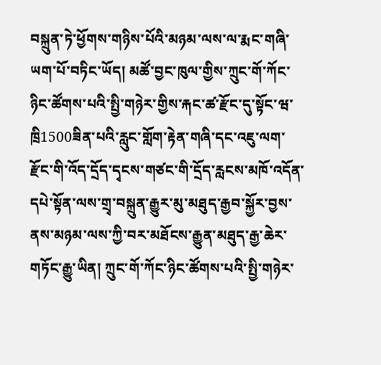བསྐྲུན་ཏེ་ཕྱོགས་གཉིས་པོའི་མཉམ་ལས་ལ་རྨང་གཞི་ཡག་པོ་བཏིང་ཡོད། མཚོ་བྱང་ཁུལ་གྱིས་ཀྲུང་གོ་ཀོང་ཉིང་ཚོགས་པའི་སྤྱི་གཉེར་གྱིས་རྐང་ཚ་རྫོང་དུ་སྟོང་ཝ་ཁྲི1500ཟིན་པའི་རླུང་གློག་རྟེན་གཞི་དང་འཇུ་ལག་རྫོང་གི་འོད་དྲོད་དྭངས་གཙང་གི་དྲོད་རླངས་མཁོ་འདོན་དཔེ་སྟོན་ལས་གྲྭ་བསྐྲུན་རྒྱུར་མུ་མཐུད་རྒྱབ་སྐྱོར་བྱས་ནས་མཉམ་ལས་ཀྱི་བར་མཐོངས་རྒྱུན་མཐུད་རྒྱ་ཆེར་གཏོང་རྒྱུ་ཡིན། ཀྲུང་གོ་ཀོང་ཉིང་ཚོགས་པའི་སྤྱི་གཉེར་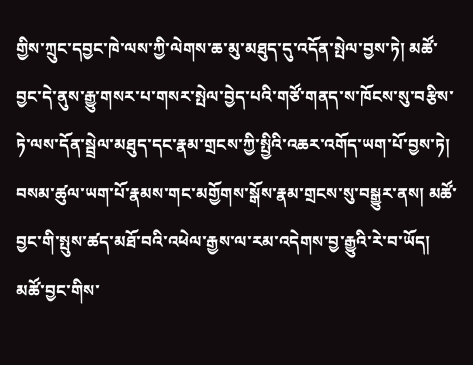གྱིས་ཀྲུང་དབྱང་ཁེ་ལས་ཀྱི་ལེགས་ཆ་མུ་མཐུད་དུ་འདོན་སྤེལ་བྱས་ཏེ། མཚོ་བྱང་དེ་ནུས་རྒྱུ་གསར་པ་གསར་སྤེལ་བྱེད་པའི་གཙོ་གནད་ས་ཁོངས་སུ་བརྩིས་ཏེ་ལས་དོན་སྦྲེལ་མཐུད་དང་རྣམ་གྲངས་ཀྱི་སྤྱིའི་འཆར་འགོད་ཡག་པོ་བྱས་ཏེ། བསམ་ཚུལ་ཡག་པོ་རྣམས་གང་མགྱོགས་སྒོས་རྣམ་གྲངས་སུ་བསྒྱུར་ནས། མཚོ་བྱང་གི་སྤུས་ཚད་མཐོ་བའི་འཕེལ་རྒྱས་ལ་རམ་འདེགས་བྱ་རྒྱུའི་རེ་བ་ཡོད། མཚོ་བྱང་གིས་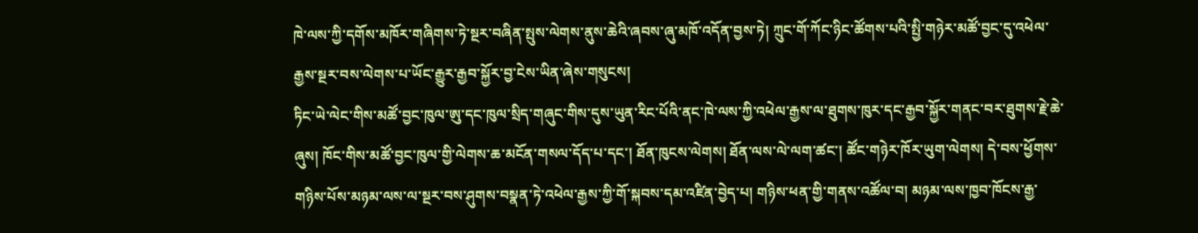ཁེ་ལས་ཀྱི་དགོས་མཁོར་གཞིགས་ཏེ་སྔར་བཞིན་སྤུས་ལེགས་ནུས་ཆེའི་ཞབས་ཞུ་མཁོ་འདོན་བྱས་ཏེ། ཀྲུང་གོ་ཀོང་ཉིང་ཚོགས་པའི་སྤྱི་གཉེར་མཚོ་བྱང་དུ་འཕེལ་རྒྱས་སྔར་བས་ལེགས་པ་ཡོང་རྒྱུར་རྒྱབ་སྐྱོར་བྱ་ངེས་ཡིན་ཞེས་གསུངས།
ཏིང་ཡེ་ལེང་གིས་མཚོ་བྱང་ཁུལ་ཨུ་དང་ཁུལ་སྲིད་གཞུང་གིས་དུས་ཡུན་རིང་པོའི་ནང་ཁེ་ལས་ཀྱི་འཕེལ་རྒྱས་ལ་ཐུགས་ཁུར་དང་རྒྱབ་སྐྱོར་གནང་བར་ཐུགས་རྗེ་ཆེ་ཞུས། ཁོང་གིས་མཚོ་བྱང་ཁུལ་གྱི་ལེགས་ཆ་མངོན་གསལ་དོད་པ་དང་། ཐོན་ཁུངས་ལེགས། ཐོན་ལས་ལེ་ལག་ཚང་། ཚོང་གཉེར་ཁོར་ཡུག་ལེགས། དེ་བས་ཕྱོགས་གཉིས་པོས་མཉམ་ལས་ལ་སྔར་བས་ཤུགས་བསྣན་ཏེ་འཕེལ་རྒྱས་ཀྱི་གོ་སྐབས་དམ་འཛིན་བྱེད་པ། གཉིས་ཕན་གྱི་གནས་འཚོལ་བ། མཉམ་ལས་ཁྱབ་ཁོངས་རྒྱ་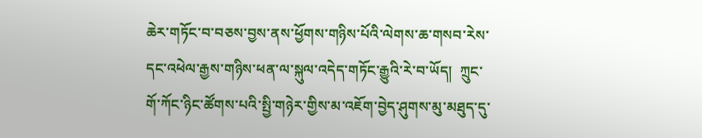ཆེར་གཏོང་བ་བཅས་བྱས་ནས་ཕྱོགས་གཉིས་པོའི་ལེགས་ཆ་གསབ་རེས་དང་འཕེལ་རྒྱས་གཉིས་ཕན་ལ་སྐུལ་འདེད་གཏོང་རྒྱུའི་རེ་བ་ཡོད།  ཀྲུང་གོ་ཀོང་ཉིང་ཚོགས་པའི་སྤྱི་གཉེར་གྱིས་མ་འཇོག་བྱེད་ཤུགས་མུ་མཐུད་དུ་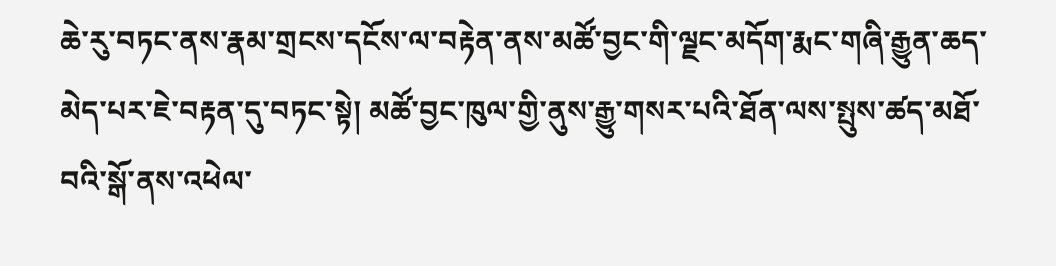ཆེ་རུ་བཏང་ནས་རྣམ་གྲངས་དངོས་ལ་བརྟེན་ནས་མཚོ་བྱང་གི་ལྗང་མདོག་རྨང་གཞི་རྒྱུན་ཆད་མེད་པར་ཇེ་བརྟན་དུ་བཏང་སྟེ། མཚོ་བྱང་ཁུལ་གྱི་ནུས་རྒྱུ་གསར་པའི་ཐོན་ལས་སྤུས་ཚད་མཐོ་བའི་སྒོ་ནས་འཕེལ་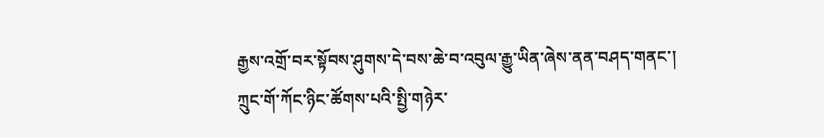རྒྱས་འགྲོ་བར་སྟོབས་ཤུགས་དེ་བས་ཆེ་བ་འབུལ་རྒྱུ་ཡིན་ཞེས་ནན་བཤད་གནང་།
ཀྲུང་གོ་ཀོང་ཉིང་ཚོགས་པའི་སྤྱི་གཉེར་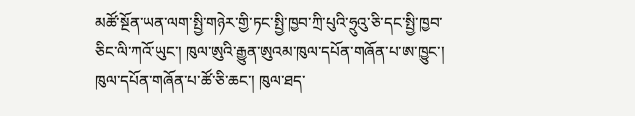མཚོ་སྔོན་ཡན་ལག་སྤྱི་གཉེར་གྱི་ཏང་སྤྱི་ཁྱབ་ཀྲི་པུའི་ཧྲུའུ་ཅི་དང་སྤྱི་ཁྱབ་ཅིང་ལི་ཀའོ་ཡུང་། ཁུལ་ཨུའི་རྒྱུན་ཨུའམ་ཁུལ་དཔོན་གཞོན་པ་ཨ་ཁྱུང་། ཁུལ་དཔོན་གཞོན་པ་ཚོ་ཅི་ཆང་། ཁུལ་ཐད་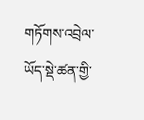གཏོགས་འབྲེལ་ཡོད་སྡེ་ཚན་གྱི་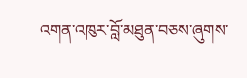འགན་འཁུར་བློ་མཐུན་བཅས་ཞུགས་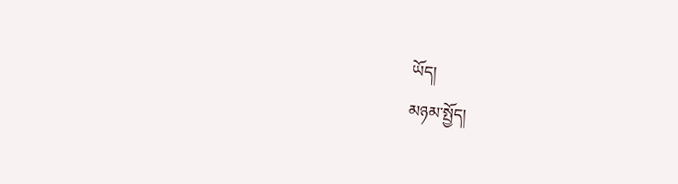ཡོད།
མཉམ་སྤྱོད།